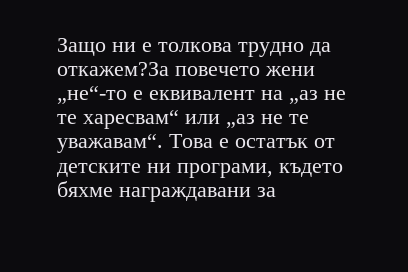Защо ни е толкова трудно да откажем?За повечето жени „не“-то е еквивалент на „аз не те харесвам“ или „аз не те уважавам“. Това е остатък от детските ни програми, където бяхме награждавани за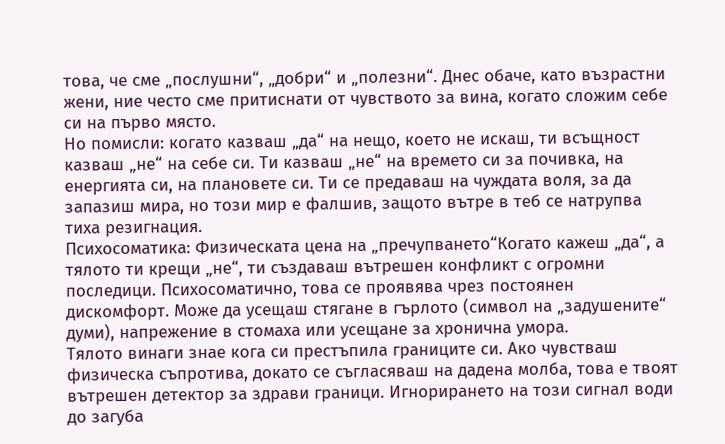това, че сме „послушни“, „добри“ и „полезни“. Днес обаче, като възрастни жени, ние често сме притиснати от чувството за вина, когато сложим себе си на първо място.
Но помисли: когато казваш „да“ на нещо, което не искаш, ти всъщност казваш „не“ на себе си. Ти казваш „не“ на времето си за почивка, на енергията си, на плановете си. Ти се предаваш на чуждата воля, за да запазиш мира, но този мир е фалшив, защото вътре в теб се натрупва тиха резигнация.
Психосоматика: Физическата цена на „пречупването“Когато кажеш „да“, а тялото ти крещи „не“, ти създаваш вътрешен конфликт с огромни последици. Психосоматично, това се проявява чрез постоянен дискомфорт. Може да усещаш стягане в гърлото (символ на „задушените“ думи), напрежение в стомаха или усещане за хронична умора.
Тялото винаги знае кога си престъпила границите си. Ако чувстваш физическа съпротива, докато се съгласяваш на дадена молба, това е твоят вътрешен детектор за здрави граници. Игнорирането на този сигнал води до загуба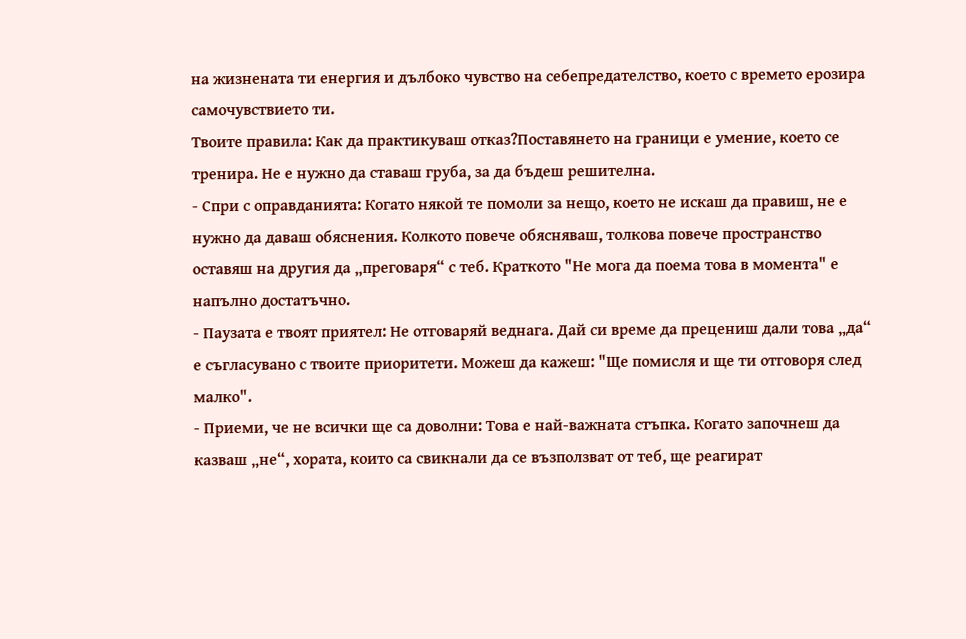на жизнената ти енергия и дълбоко чувство на себепредателство, което с времето ерозира самочувствието ти.
Твоите правила: Как да практикуваш отказ?Поставянето на граници е умение, което се тренира. Не е нужно да ставаш груба, за да бъдеш решителна.
- Спри с оправданията: Когато някой те помоли за нещо, което не искаш да правиш, не е нужно да даваш обяснения. Колкото повече обясняваш, толкова повече пространство оставяш на другия да „преговаря“ с теб. Краткото "Не мога да поема това в момента" е напълно достатъчно.
- Паузата е твоят приятел: Не отговаряй веднага. Дай си време да прецениш дали това „да“ е съгласувано с твоите приоритети. Можеш да кажеш: "Ще помисля и ще ти отговоря след малко".
- Приеми, че не всички ще са доволни: Това е най-важната стъпка. Когато започнеш да казваш „не“, хората, които са свикнали да се възползват от теб, ще реагират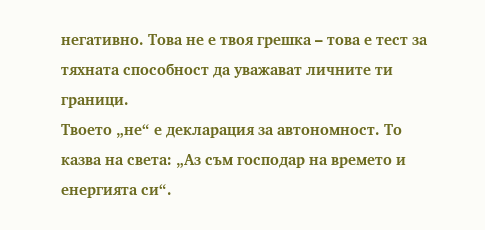негативно. Това не е твоя грешка – това е тест за тяхната способност да уважават личните ти граници.
Твоето „не“ е декларация за автономност. То казва на света: „Аз съм господар на времето и енергията си“.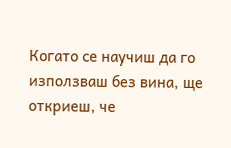Когато се научиш да го използваш без вина, ще откриеш, че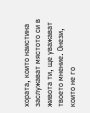хората, които наистина заслужават мястото си в живота ти, ще уважават твоето мнение. Онези, които не го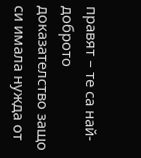правят – те са най-доброто доказателство защо си имала нужда от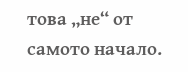това „не“ от самото начало.